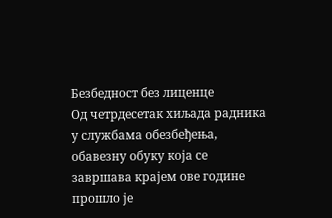Безбедност без лиценце
Од четрдесетак хиљада радника у службама обезбеђења, обавезну обуку која се завршава крајем ове године прошло је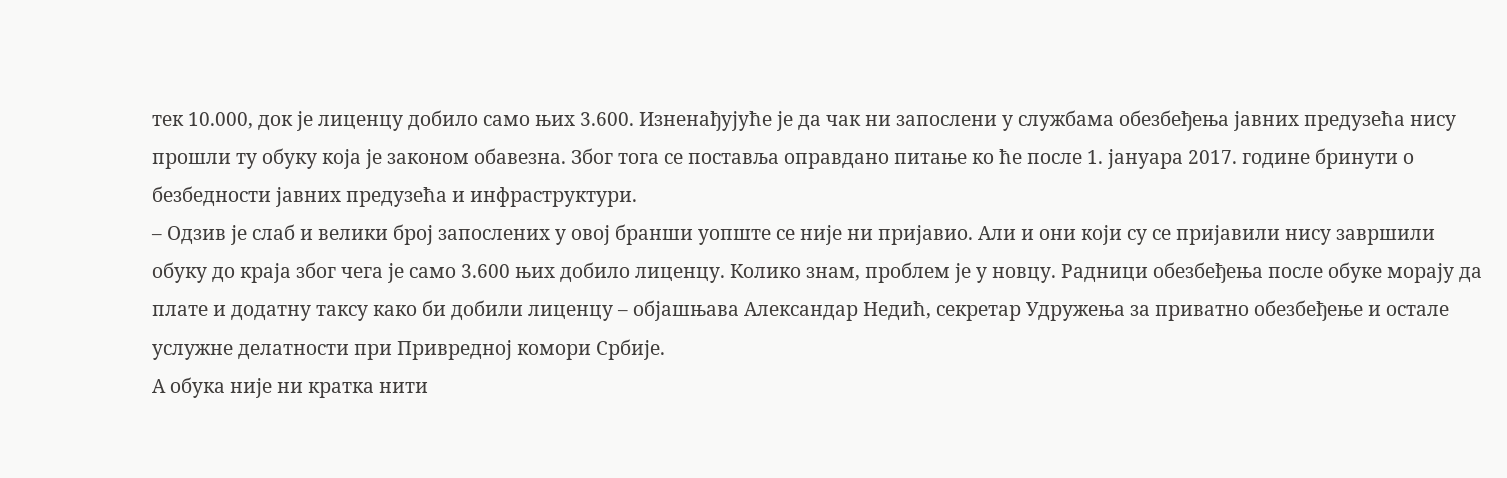тек 10.000, док је лиценцу добило само њих 3.600. Изненађујуће је да чак ни запослени у службама обезбеђења јавних предузећа нису прошли ту обуку која је законом обавезна. Због тога се поставља оправдано питање ко ће после 1. јануара 2017. године бринути о безбедности јавних предузећа и инфраструктури.
– Одзив је слаб и велики број запослених у овој бранши уопште се није ни пријавио. Али и они који су се пријавили нису завршили обуку до краја због чега је само 3.600 њих добило лиценцу. Колико знам, проблем је у новцу. Радници обезбеђења после обуке морају да плате и додатну таксу како би добили лиценцу – објашњава Александар Недић, секретар Удружења за приватно обезбеђење и остале услужне делатности при Привредној комори Србије.
А обука није ни кратка нити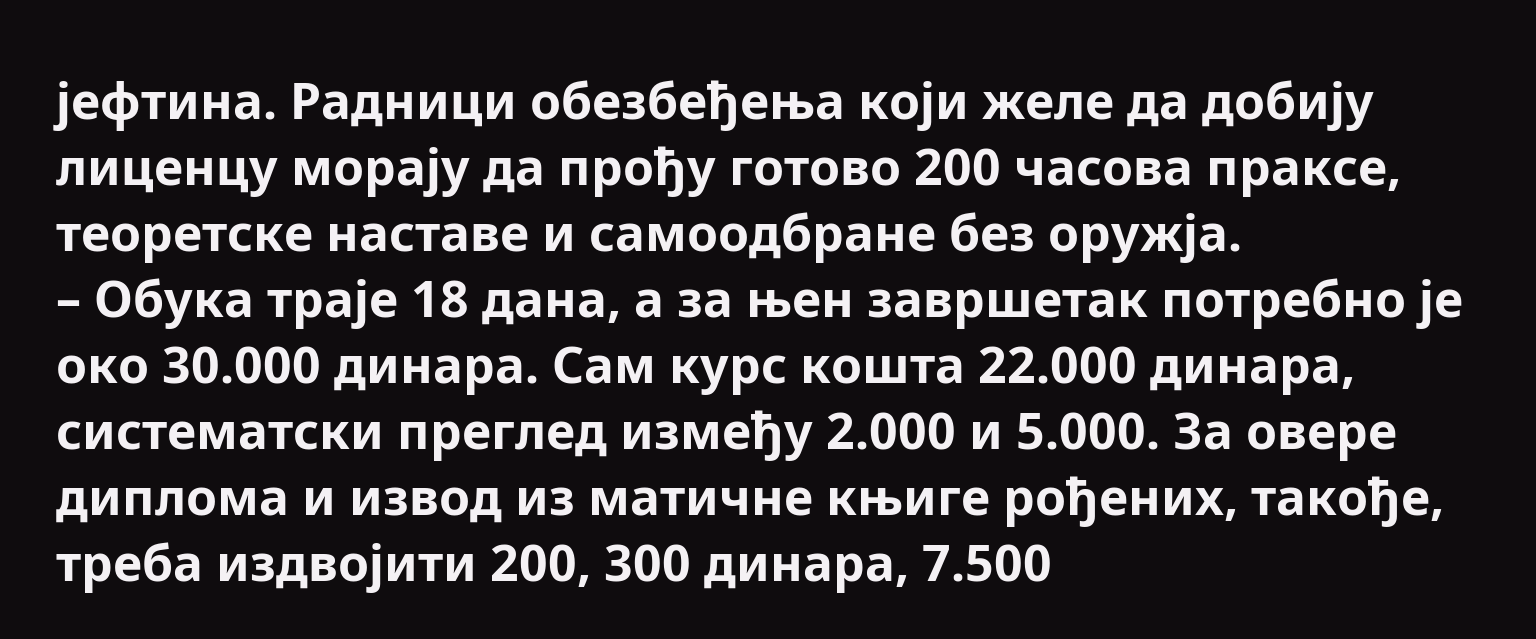јефтина. Радници обезбеђења који желе да добију лиценцу морају да прођу готово 200 часова праксе, теоретске наставе и самоодбране без оружја.
– Обука траје 18 дана, а за њен завршетак потребно је око 30.000 динара. Сам курс кошта 22.000 динара, систематски преглед између 2.000 и 5.000. За овере диплома и извод из матичне књиге рођених, такође, треба издвојити 200, 300 динара, 7.500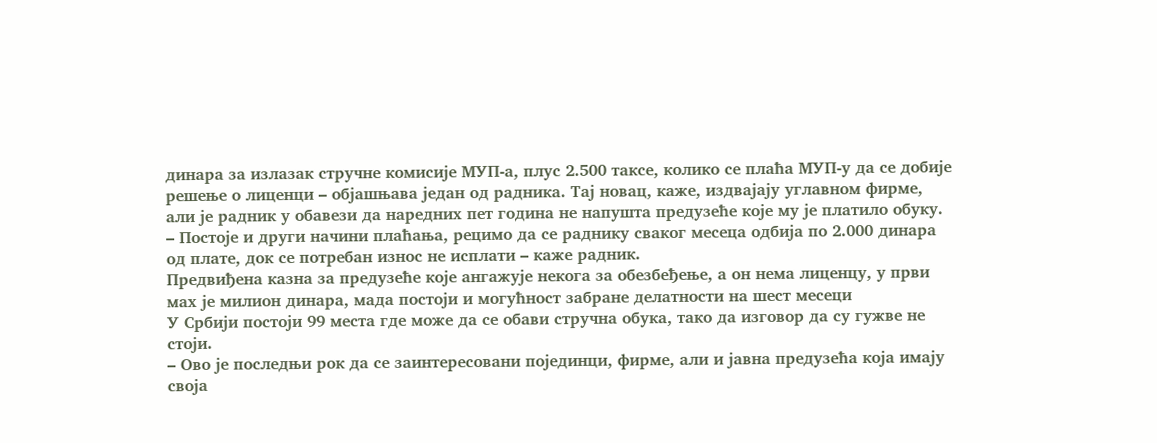динара за излазак стручне комисије МУП-а, плус 2.500 таксе, колико се плаћа МУП-у да се добије решење о лиценци – објашњава један од радника. Тај новац, каже, издвајају углавном фирме, али је радник у обавези да наредних пет година не напушта предузеће које му је платило обуку.
– Постоје и други начини плаћања, рецимо да се раднику сваког месеца одбија по 2.000 динара од плате, док се потребан износ не исплати – каже радник.
Предвиђена казна за предузеће које ангажује некога за обезбеђење, а он нема лиценцу, у први мах је милион динара, мада постоји и могућност забране делатности на шест месеци
У Србији постоји 99 места где може да се обави стручна обука, тако да изговор да су гужве не стоји.
– Ово је последњи рок да се заинтересовани појединци, фирме, али и јавна предузећа која имају своја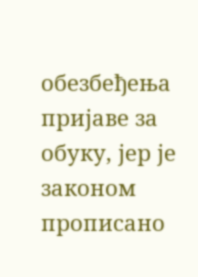обезбеђења пријаве за обуку, јер је законом прописано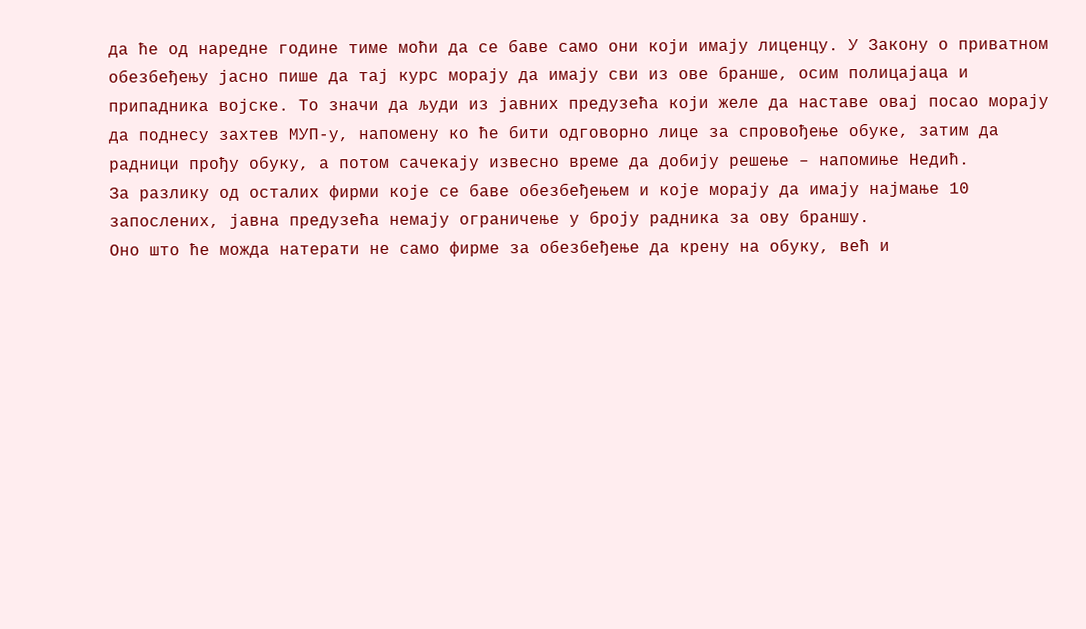да ће од наредне године тиме моћи да се баве само они који имају лиценцу. У Закону о приватном обезбеђењу јасно пише да тај курс морају да имају сви из ове бранше, осим полицајаца и припадника војске. То значи да људи из јавних предузећа који желе да наставе овај посао морају да поднесу захтев МУП-у, напомену ко ће бити одговорно лице за спровођење обуке, затим да радници прођу обуку, а потом сачекају извесно време да добију решење – напомиње Недић.
За разлику од осталих фирми које се баве обезбеђењем и које морају да имају најмање 10 запослених, јавна предузећа немају ограничење у броју радника за ову браншу.
Оно што ће можда натерати не само фирме за обезбеђење да крену на обуку, већ и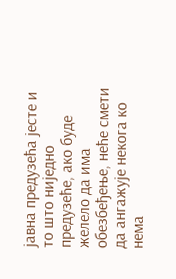јавна предузећа јесте и то што ниједно предузеће, ако буде желело да има обезбеђење, неће смети да ангажује некога ко нема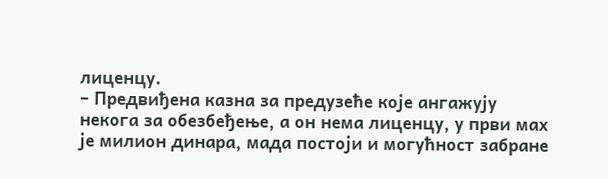лиценцу.
– Предвиђена казна за предузеће које ангажују некога за обезбеђење, а он нема лиценцу, у први мах је милион динара, мада постоји и могућност забране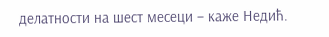делатности на шест месеци – каже Недић.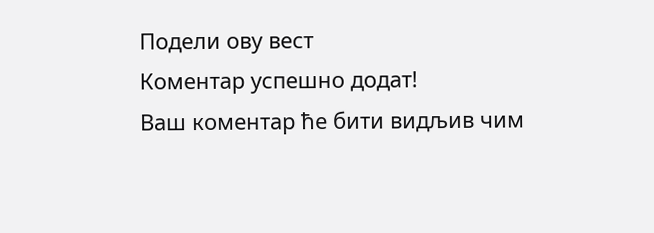Подели ову вест
Комeнтар успeшно додат!
Ваш комeнтар ћe бити видљив чим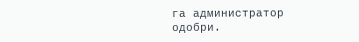га администратор одобри.